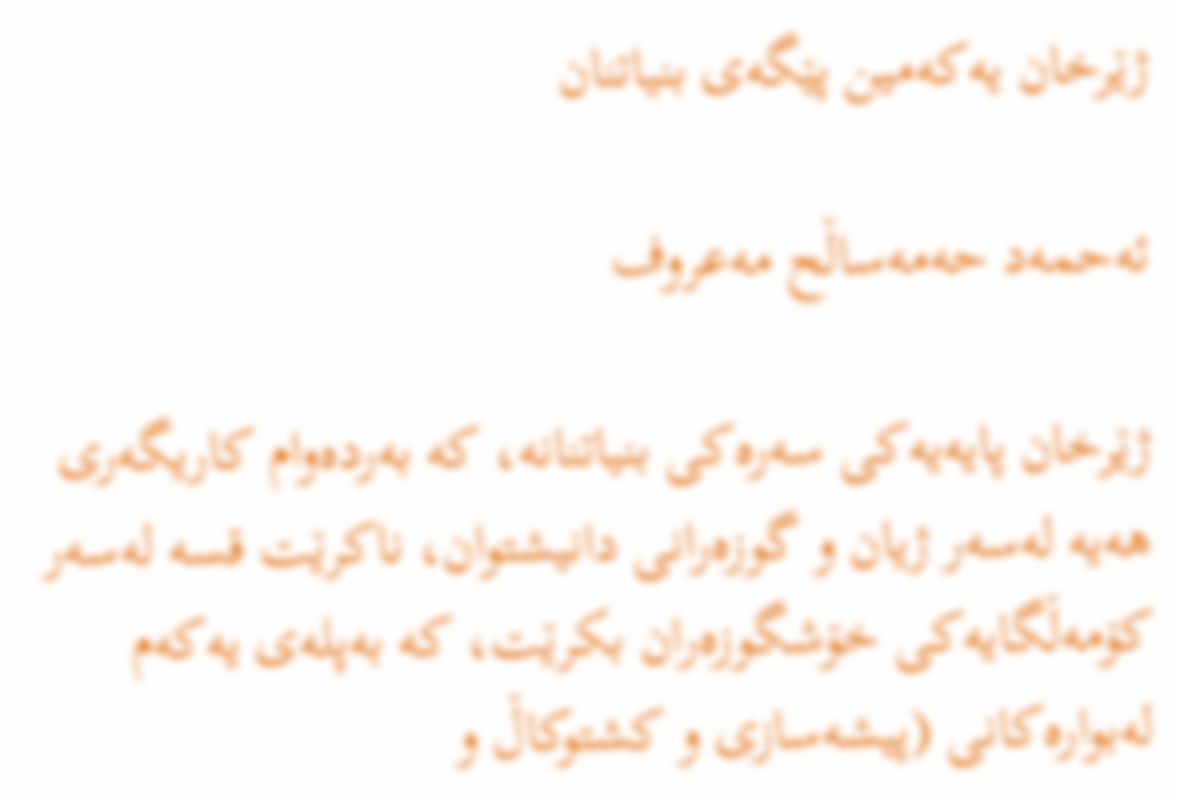ژێرخان یه‌كه‌مین پێگه‌ی‌ بنیاتنان

ئه‌حمه‌د حه‌مه‌ساڵح مه‌عروف

ژێرخان پایه‌یه‌كی‌ سه‌ره‌كی‌ بنیاتنانه‌، كه‌ به‌رده‌وام كاریگه‌ری‌ هه‌یه‌ له‌سه‌ر ژیان و گوزه‌رانی‌ دانیشتوان، ناكرێت قسه‌ له‌سه‌ر كۆمه‌ڵگایه‌كی‌ خۆشگوزه‌ران بكرێت، كه‌ به‌پله‌ی‌ یه‌كه‌م له‌بواره‌كانی‌ (پیشه‌سازی‌ و كشتوكاڵ و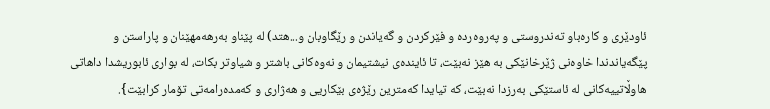ئاودێری‌ و كاره‌باو ته‌ندروستی‌ و په‌روه‌رده‌ و فێركردن و گه‌یاندن و رێگاوبان و...هتد) له‌ پێناو به‌رهه‌مهێنان و پاراستن و پێگه‌یاندندا خاوه‌نی‌ ژێرخانێكی‌ به‌ هێز نه‌بێت، تا ئاینده‌ی‌ نیشتیمان و نه‌وه‌كانی‌ باشتر و شیاوتر بكات، ‌له‌ بواری‌ ئابوریشدا داهاتی‌ هاوڵاتییه‌كانی‌ له‌ ئاستێكی‌ به‌رزدا نه‌بێت، كه‌ تیایدا كه‌مترین رێژه‌ی‌ بێكاریی‌ و هه‌ژاری‌ و كه‌مده‌رامه‌تی‌ تۆمار كرابێت}.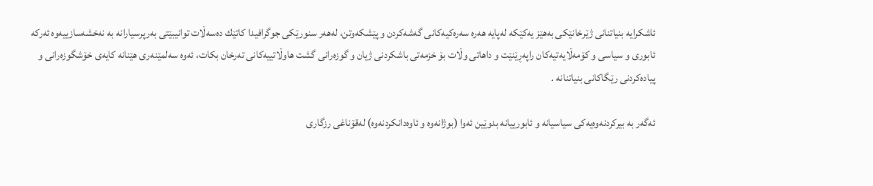ئاشكرایه‌ بنیاتنانی‌ ژێرخانێكی ‌به‌هێز یه‌كێكه‌ له‌پایه‌ هه‌ره‌ سه‌ره‌كیه‌كانی‌ گه‌شه‌كردن و پێشكه‌وتن، له‌هه‌ر سنورێكی‌ جوگرافیدا كاتێك ده‌سه‌ڵات توانیبێتی‌ به‌رپرسیارانه‌ به‌ نه‌خشه‌سازییه‌وه‌ ئه‌ركه‌ ئابوری‌ و سیاسی‌ و كۆمه‌ڵایه‌تیه‌كان راپه‌ڕێنێت و داهاتی‌ وڵات بۆ خزمه‌تی‌ باشكردنی‌ ژیان و گوزه‌رانی‌ گشت هاوڵاتییه‌كانی‌ ته‌رخان بكات، ئه‌وه‌ سه‌لمێنه‌ری‌ هێنانه‌ كایه‌ی‌ خۆشگوزه‌رانی‌ و پیاده‌كردنی‌ رێگاكانی‌ بنیاتنانه‌ .

ئه‌گه‌ر به‌ بیركردنه‌وه‌یه‌كی‌ سیاسیانه‌ و ئابورییانه‌ بدوێین ئه‌وا (بوژانه‌وه‌ و ئاوه‌دانكردنه‌وه‌) له‌قۆناغی‌ رزگاری‌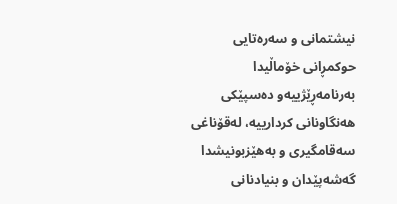نیشتمانی‌ و سه‌ره‌تایی‌ حوكمڕانی‌ خۆماڵیدا به‌رنامه‌ڕێژییه‌و ده‌سپێكی‌ هه‌نگاونانی‌ كردارییه‌، له‌قۆناغی‌ سه‌قامگیری‌ و به‌هێزبونیشدا گه‌شه‌پێدان و بنیادنانی‌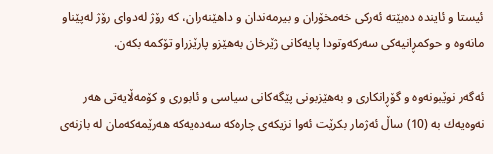ئیستا و ئاینده‌ ده‌بێته‌ ئه‌ركی‌ خه‌مخۆران و بیرمه‌ندان و داهێنه‌ران، كه‌ رۆژ له‌دوای‌ رۆژ له‌پێناو مانه‌وه‌ و حوكمڕانیه‌كی‌ سه‌ركه‌وتودا پایه‌كانی‌ ژێرخان به‌هێزو پارێزراو تۆكمه‌ بكه‌ن.

ئه‌گه‌ر نوێبونه‌وه‌ و گۆڕانكاری‌ و به‌هێزبونی‌ پێگه‌كانی‌ سیاسی‌ و ئابوری‌ و كۆمەڵایه‌تی‌ هه‌ر نه‌وه‌یه‌ك به‌ (10) ساڵ ئه‌ژمار بكرێت ئه‌وا نزیكه‌ی‌ چاره‌كه‌ سه‌ده‌یه‌كه‌ هه‌رێمه‌كه‌مان له‌ بازنه‌ی‌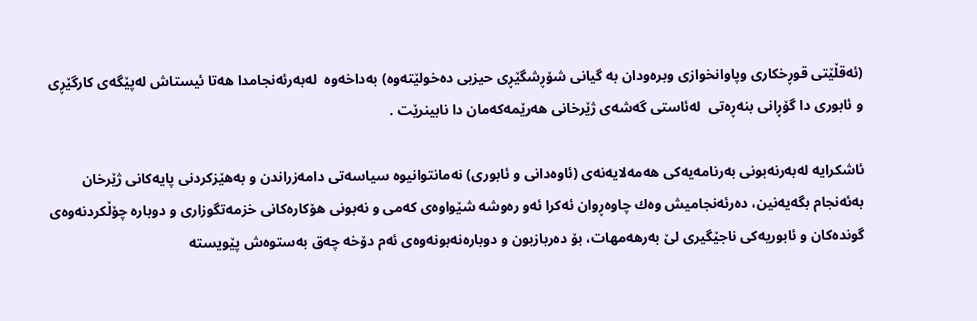(ئه‌قڵێتی‌ قوڕخكاری‌ وپاوانخوازی‌ وبره‌ودان به‌ گیانی‌ شۆڕشگێڕی‌ حیزبی‌ ده‌خولێته‌وه‌) به‌داخه‌وه‌  له‌به‌رئه‌نجامدا هه‌تا ئیستاش له‌پێگه‌ی‌ كارگێڕی‌ و ئابوری‌ دا گۆڕانی‌ بنه‌ڕه‌تی‌  له‌ئاستی‌ گه‌شه‌ی‌ ژێرخانی‌ هه‌رێمه‌كه‌مان دا نابینرێت .

ئاشكرایه ‌له‌به‌رنه‌بونی‌ به‌رنامه‌یه‌كی‌ هه‌مه‌لایه‌نه‌ی‌ (ئاوه‌دانی‌ و ئابوری‌) نه‌مانتوانیوه‌ سیاسه‌تی‌ دامه‌زراندن و به‌هێزكردنی‌ پایه‌كانی‌ ژێرخان به‌ئه‌نجام بگه‌یه‌نین، ده‌رئه‌نجامیش وه‌ك چاوه‌ڕوان ئه‌كرا ئه‌و ره‌وشه‌ شێواوه‌ی‌ كه‌می‌ و نه‌بونی‌ هۆكاره‌كانی‌ خزمه‌تگوزاری‌ و دوباره‌ چۆڵكردنه‌وه‌ی‌ گونده‌كان و ئابوریه‌كی‌ ناجێگیری ‌لێ به‌رهه‌مهات، بۆ ده‌ربازبون و دوباره‌نه‌بونه‌وه‌ی‌ ئه‌م دۆخه‌ چه‌ق به‌ستوه‌ش پێویسته‌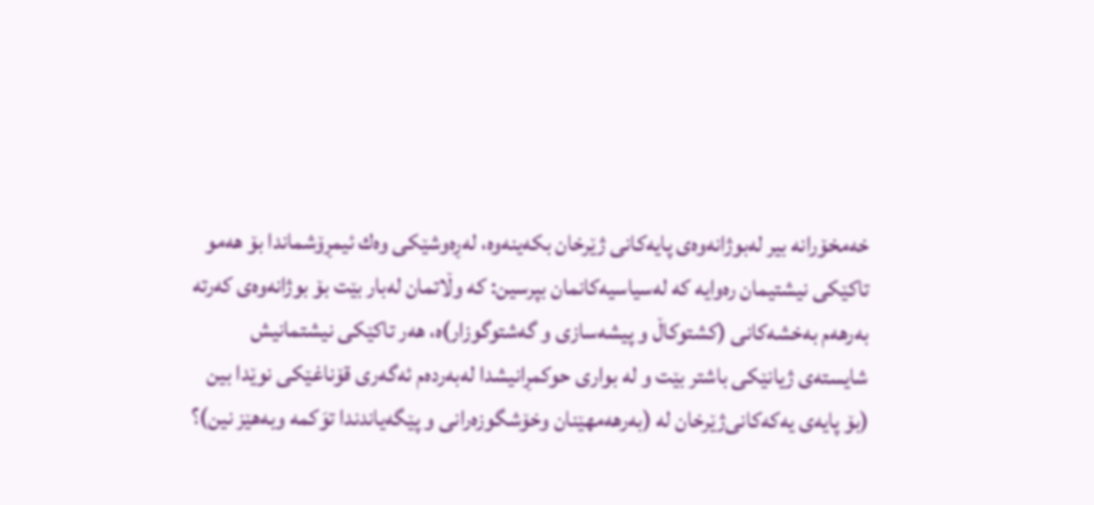خه‌مخۆرانه‌ بیر له‌بوژانه‌وه‌ی‌ پایه‌كانی‌ ژێرخان بكه‌ینه‌وه‌، له‌ڕه‌وشێكی‌ وه‌ك ئیمڕۆشماندا بۆ هه‌مو تاكێكی‌ نیشتیمان ره‌وایه‌ كه‌ له‌سیاسیه‌كانمان بپرسین: كه‌ وڵاتمان له‌بار بێت بۆ بوژانه‌وه‌ی‌ كه‌رته‌ به‌رهه‌م به‌خشه‌كانی‌ (كشتوكاڵ و پیشه‌سازی‌ و گه‌شتوگوزار)ه،‌ هه‌ر تاكێكی‌ نیشتمانیش شایسته‌ی‌ ژیانێكی‌ باشتر بێت و له‌ بواری‌ حوكمڕانیشدا له‌به‌رده‌م ئه‌گه‌ری‌ قۆناغێكی‌ نوێدا بین (بۆ پایه‌ی‌ یه‌كه‌كانی‌ژێرخان له‌ (به‌رهه‌مهێنان وخۆشگوزه‌رانی‌ و پێگه‌یاندندا توَكمه‌ وبه‌هێز نین)؟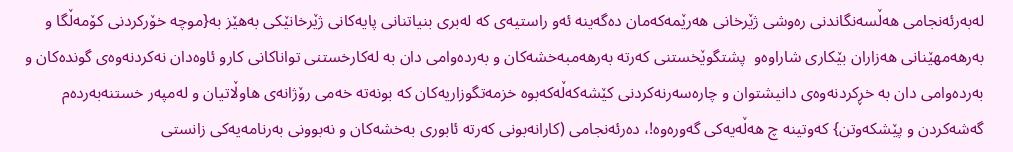له‌به‌رئه‌نجامی‌ هه‌ڵسه‌نگاندنی‌ ره‌وشی‌ ژێرخانی‌ هه‌رێمه‌كه‌مان ده‌گه‌ینه‌ ئه‌و راستیه‌ی‌ كه‌ له‌بری‌ بنیاتنانی‌ پایه‌كانی‌ ژێرخانێكی‌ به‌هێز به‌{موچه‌ خۆركردنی‌ كۆمه‌ڵگا و به‌رهه‌مهێنانی‌ هه‌زاران بێكاری‌ شاراوه‌و  پشتگوێخستنی‌ كه‌رته‌ به‌رهه‌مبه‌خشه‌كان و به‌رده‌وامی‌ دان به‌ له‌كارخستنی‌ تواناكانی‌ كارو ئاوه‌دان نه‌كردنه‌وه‌ی‌ گونده‌كان و به‌رده‌وامی‌ دان به‌ خڕكردنه‌وه‌ی‌ دانیشتوان و چاره‌سه‌رنه‌كردنی‌ كێشه‌كه‌ڵه‌كه‌بوه‌ خزمه‌تگوزاریه‌كان كه‌ بونه‌ته‌ خه‌می‌ رۆژانەی هاوڵاتیان و له‌مپه‌ر خستنه‌به‌رده‌م گه‌شه‌كردن و پێشكه‌وتن} كه‌وتینه‌ چ هه‌ڵه‌یه‌كی‌ گه‌وره‌وه!، ده‌رئه‌نجامی‌ (كارانه‌بونی‌ كه‌رته‌ ئابوری‌ به‌خشه‌كان و نه‌بوونی‌ به‌رنامه‌یه‌كی‌ زانستی‌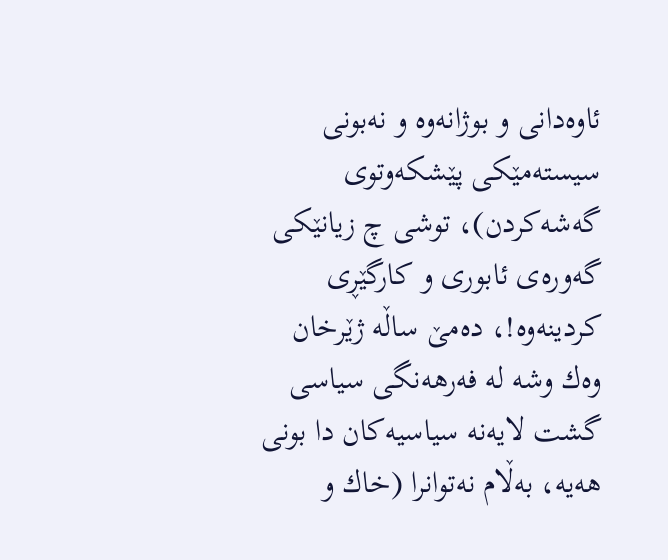ئاوه‌دانی‌ و بوژانه‌وه‌ و نه‌بونی‌ سیسته‌مێكی‌ پێشكه‌وتوی‌ گه‌شه‌كردن)، توشی‌ چ زیانێكی‌ گه‌وره‌ی‌ ئابوری‌ و كارگێڕی‌ كردینه‌وه‌!، ده‌مێ‌ ساڵه‌ ژێرخان وه‌ك وشه‌ له‌ فه‌رهه‌نگی‌ سیاسی‌ گشت لایه‌نه‌ سیاسیه‌كان دا بونی‌ هه‌یه‌، بەڵام نه‌توانرا (خاك و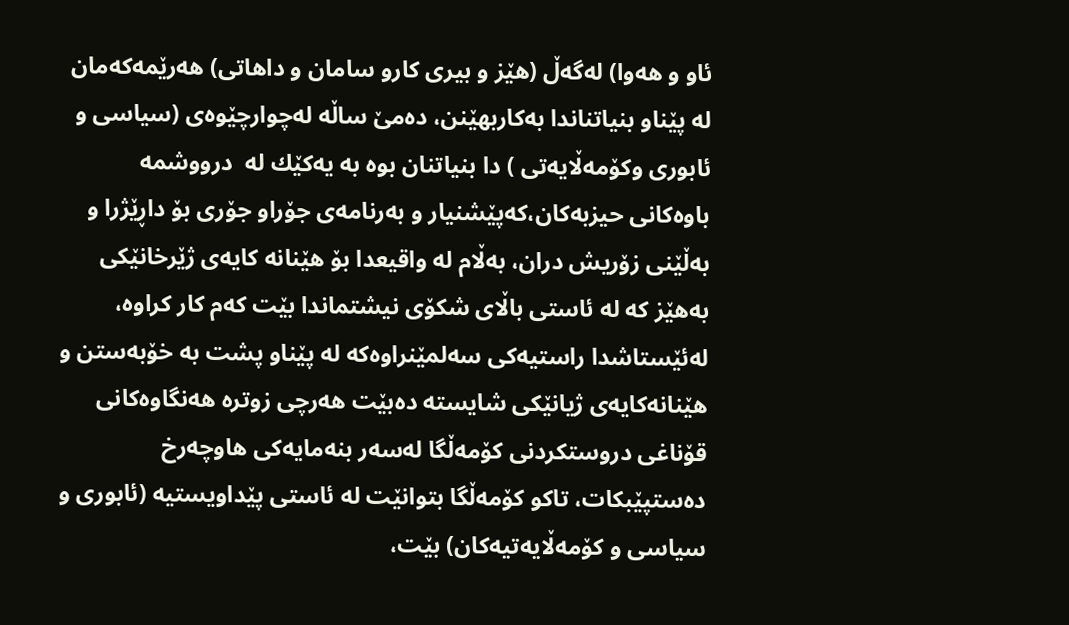ئاو و هه‌وا) له‌گه‌ڵ (هێز و بیری‌ كارو سامان و داهاتی‌) هه‌رێمه‌كه‌مان له‌ پێناو بنیاتناندا به‌كاربهێنن، ده‌مێ‌ ساڵه‌ له‌چوارچێوه‌ی‌ (سیاسی‌ و ئابوری‌ وكۆمه‌ڵایه‌تی‌ ) دا بنیاتنان بوه‌ به‌ یه‌كێك له‌  درووشمه‌ باوه‌كانی‌ حیزبه‌كان،كه‌پێشنیار و به‌رنامه‌ی‌ جۆراو جۆری‌ بۆ داڕێژرا و به‌ڵێنی‌ زۆریش دران، بەڵام له‌ واقیعدا بۆ هێنانه‌ كایه‌ی‌ ژێرخانێكی‌ به‌هێز كه‌ له‌ ئاستی‌ باڵای‌ شكۆی‌ نیشتماندا بێت كه‌م كار كراوه‌، له‌ئێستاشدا راستیه‌كی‌ سه‌لمێنراوه‌كه‌ له‌ پێناو پشت به‌ خۆبه‌ستن و هێنانه‌كایه‌ی‌ ژیانێكی‌ شایسته‌ ده‌بێت هه‌رچی‌ زوتره‌ هه‌نگاوه‌كانی‌  قۆناغی‌ دروستكردنی‌ كۆمه‌ڵگا له‌سه‌ر بنه‌مایه‌كی‌ هاوچه‌رخ ده‌ستپێبكات، تاكو كۆمه‌ڵگا بتوانێت له‌ ئاستی‌ پێداویستیه‌ (ئابوری‌ و سیاسی‌ و كۆمه‌ڵایه‌تیه‌كان) بێت،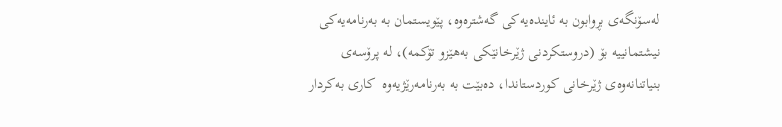له‌سۆنگه‌ی‌ بڕوابون به‌ ئاینده‌یه‌كی‌ گه‌شتره‌وه‌، پێویستمان به‌ به‌رنامه‌یه‌كی‌ نیشتمانییه‌ بۆ (دروستكردنی‌ ژێرخانێكی‌ به‌هێزو تۆكمه‌)، له‌ پرۆسه‌ی‌ بنیاتنانه‌وه‌ی‌ ژێرخانی‌ كوردستاندا، ده‌بێت به‌ به‌رنامه‌رێژیه‌وه‌  كاری‌ به‌كردار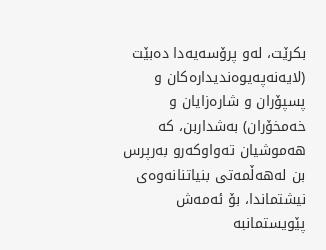بكرێت، له‌و پرۆسه‌یه‌دا ده‌بێت (لایه‌نه‌په‌یوه‌ندیداره‌كان و پسپۆران و شاره‌زایان و خه‌مخۆران) به‌شداربن، كه‌ هه‌موشیان ته‌واوكه‌رو به‌رپرس بن له‌هه‌ڵمه‌تی‌ بنیاتنانه‌وه‌ی‌ نیشتماندا، بۆ ئه‌مه‌ش پێویستمانبه‌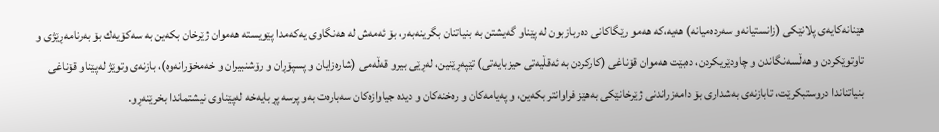هێنانه‌كایه‌ی‌ پلانێكی‌ (زانستیانه‌و سه‌رده‌میانه‌) هه‌یه‌،كه‌ هه‌مو رێگاكانی‌ ده‌ربازبون له‌ پێناو گه‌یشتن به‌ بنیاتنان بگرینه‌به‌ر، بۆ ئه‌مه‌ش له‌ هه‌نگاوی‌ یه‌كه‌مدا پێویسته‌ هه‌موان ژێرخان بكه‌ین به‌ سه‌كۆیه‌ك بۆ به‌رنامه‌ڕێژی‌ و تاوتوێكردن و هه‌ڵسه‌نگاندن و چاودێریكردن، ده‌بێت هه‌موان قۆناغی‌ (كاركردن به‌ ئه‌قڵیه‌تی‌ حیزبایه‌تی‌) تێپه‌ڕێنین، له‌ڕێی‌ بیرو قه‌ڵه‌می‌ (شاره‌زایان و پسپۆڕان و رۆشنبیران و خه‌مخۆرانه‌وه‌)، بازنه‌ی‌ وتوێژ له‌پێناو قۆناغی‌ بنیاتناندا دروستبكرێت، تابازنه‌ی‌ به‌شداری‌ بۆ دامه‌زراندنی‌ ژێرخانێكی‌ به‌هێز فراوانتر بكه‌ین، و‌ په‌یامه‌كان و ره‌خنه‌كان و دیده‌ جیاوازه‌كان سه‌باره‌ت به‌و پرسه‌ پڕ بایه‌خه‌ له‌پێناوی‌ نیشتماندا بخرێنه‌ڕو.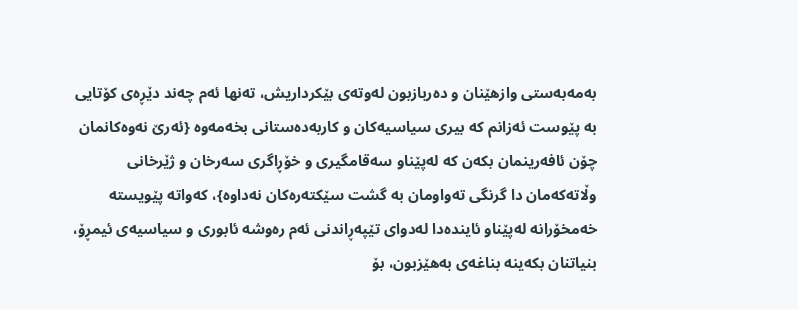به‌مه‌به‌ستی‌ وازهێنان و ده‌ربازبون له‌وته‌ی‌ بێكرداریش، ته‌نها ئه‌م چه‌ند دێڕه‌ی‌ كۆتایی‌ به‌ پێوست ئه‌زانم كه‌ بیری‌ سیاسیه‌كان و كاربه‌ده‌ستانی‌ بخه‌مه‌وه‌ {ئه‌رێ‌ نه‌وه‌كانمان چۆن ئافه‌رینمان بكه‌ن كه‌ له‌پێناو سه‌قامگیری‌ و خۆڕاگری‌ سه‌رخان و ژێرخانی‌ وڵاتەکەمان دا گرنگی‌ ته‌واومان به‌ گشت سێكته‌ره‌كان نه‌داوه‌}، كه‌واته‌ پێویسته‌ خه‌مخۆرانه‌ له‌پێناو ئاینده‌دا له‌دوای‌ تێپه‌ڕاندنی‌ ئه‌م ره‌وشه‌ ئابوری‌ و سیاسیه‌ی‌ ئیمڕۆ، بنیاتنان بكه‌ینه‌ بناغه‌ی‌ به‌هێزبون، بۆ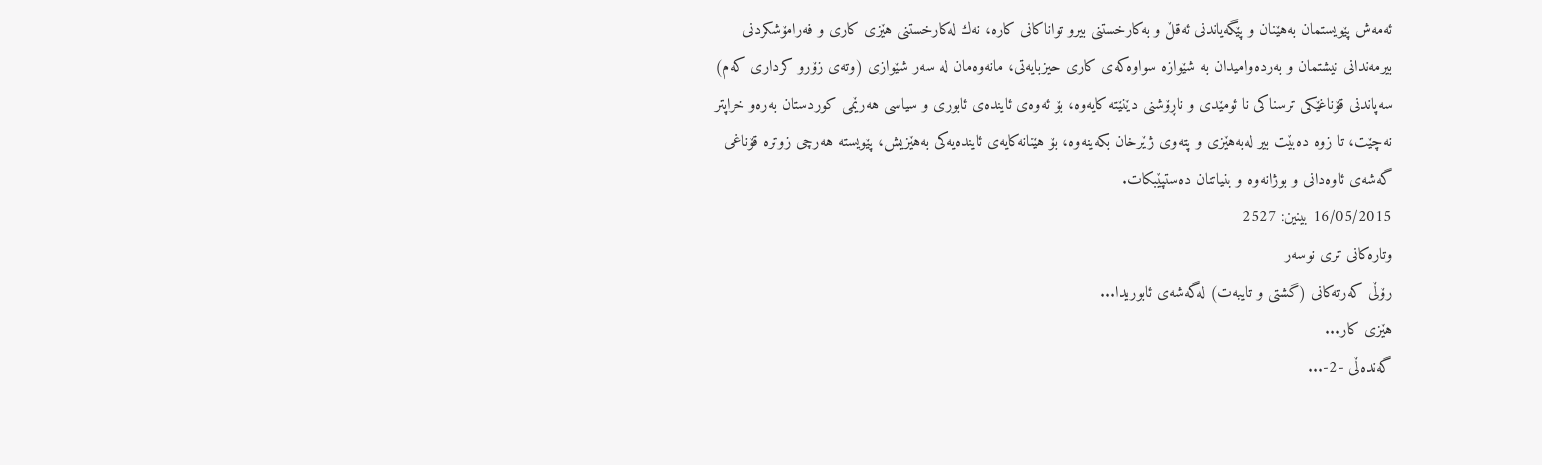ئه‌مه‌ش پێویستمان به‌هێنان و پێگه‌یاندنی‌ ئه‌قڵ و به‌كارخستنی‌ بیرو تواناكانی‌ كاره‌، نه‌ك له‌كارخستنی‌ هێزی‌ كاری‌ و فه‌رامۆشكردنی‌ بیرمه‌ندانی‌ نیشتمان و به‌رده‌وامیدان به‌ شێوازه‌ سواوه‌كه‌ی‌ كاری‌ حیزبایه‌تی‌، مانه‌وه‌مان له‌ سه‌ر شێوازی‌ (وته‌ی‌ زۆرو كرداری‌ كه‌م) سه‌پاندنی‌ قۆناغێكی‌ ترسناكی‌ نا ئومێدی‌ و ناڕۆشنی‌ دێنێته‌ كایه‌وه‌، بۆ ئه‌وه‌ی‌ ئاینده‌ی‌ ئابوری‌ و سیاسی‌ هه‌رێمی‌ كوردستان به‌ره‌و خراپتر نه‌چێت، تا زوه‌ ده‌بێت بیر له‌به‌هێزی‌ و پته‌وی‌ ژێرخان بكه‌ینه‌وه‌، بۆ هێنانه‌كایه‌ی‌ ئاینده‌یه‌كی‌ به‌هێزیش، پێویسته‌ هه‌رچی‌ زوتره‌ قۆناغی‌ گه‌شه‌ی‌ ئاوه‌دانی‌ و بوژانه‌وه‌ و بنیاتنان ده‌ستپێبكات.
16/05/2015 بینین: 2527
وتاره‌کانی تری نوسه‌ر
رۆڵی‌ كه‌رته‌كانی ‌(گشتی‌ و تایبه‌ت) له‌گه‌شه‌ی‌ ئابوریدا...
هێزی‌ كار...
گه‌نده‌ڵی‌ -2-...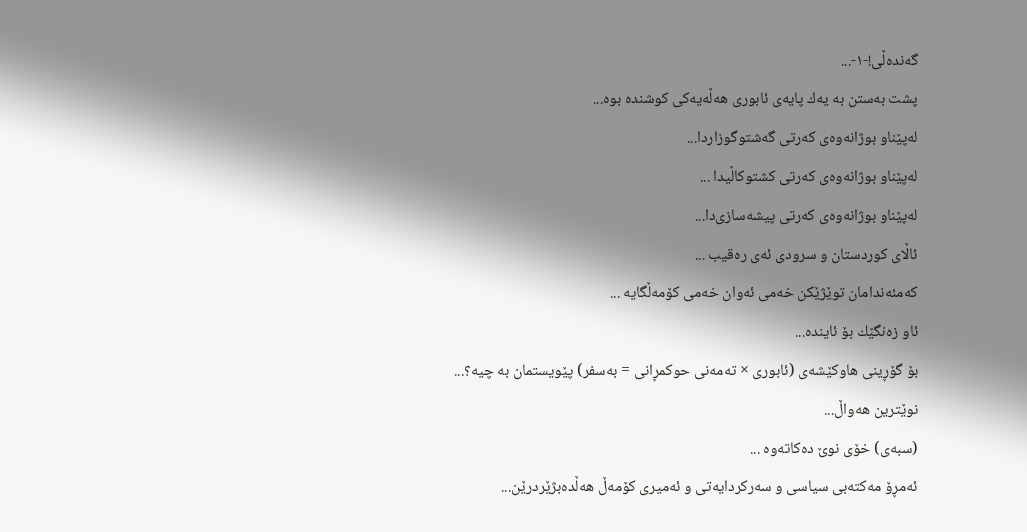گه‌نده‌ڵی‌!-١-...
پشت به‌ستن به‌ یه‌ك پایه‌ی‌ ئابوری‌ هه‌ڵه‌یه‌كی‌ كوشنده‌ بوه‌...
له‌پێناو بوژانه‌وه‌ی‌ كه‌رتی‌ گه‌شتوگوزاردا...
له‌پێناو بوژانه‌وه‌ی‌ كه‌رتی‌ كشتوكاڵیدا ...
له‌پێناو بوژانه‌وه‌ی‌ كه‌رتی‌ پیشه‌سازی‌دا...
ئاڵای‌ كوردستان و سرودی‌ ئه‌ی‌ ره‌قیب ...
كه‌مئه‌ندامان توێژێكن خه‌می‌ ئه‌وان خه‌می‌ كۆمه‌ڵگایه‌ ...
ئاو زه‌نگێك بۆ ئاینده‌...
بۆ گۆڕینی‌ هاوكێشه‌ی‌ (ئابوری‌ × ته‌مه‌نی‌ حوكمڕانی‌ = به‌سفر) پێویستمان به‌ چیه‌؟...
نوێترین هه‌واڵ...
(سبەى) خۆى نوێ دەکاتەوە ...
ئه‌مڕۆ مه‌كته‌بی‌ سیاسی‌ و سه‌ركردایه‌تی‌ و ئه‌میری‌ كۆمه‌ڵ هەڵدەبژێردرێن...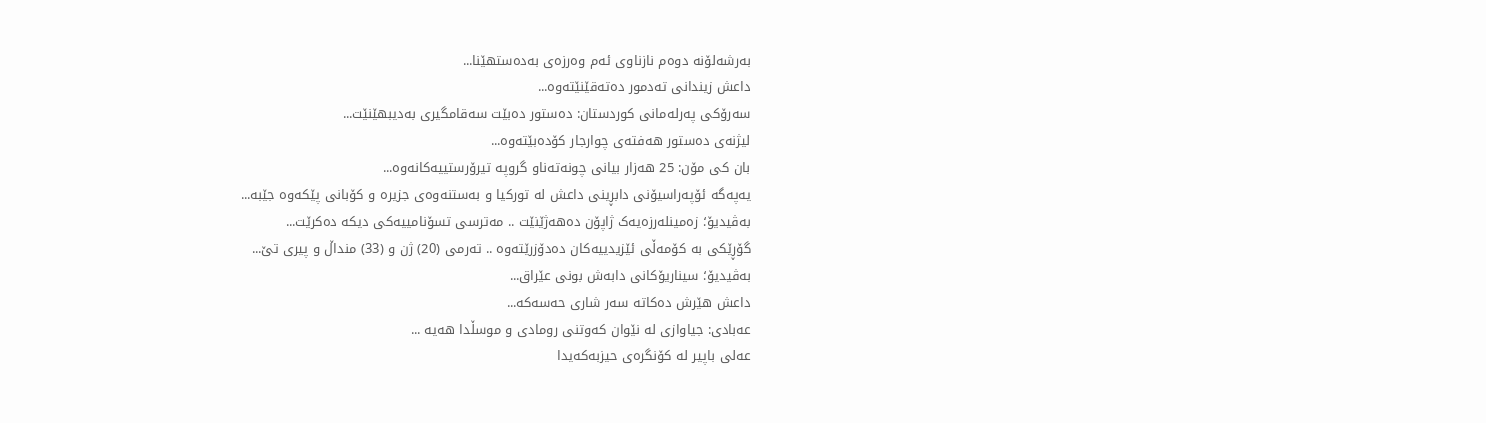به‌رشه‌لۆنه‌ دوه‌م نازناوی ئه‌م وه‌رزه‌ی به‌ده‌ستهێنا...
داعش زیندانی تەدمور دەتەقێنێتەوە...
سەرۆكی پەرلەمانی كوردستان: دەستور دەبێت سەقامگیری بەدیبهێنێت...
لیژنەی دەستور هەفتەی چوارجار كۆدەبێتەوە...
بان كی مۆن: 25 هەزار بیانی چونەتەناو گروپە تیرۆرستییەكانەوە...
یەپەگە ئۆپەراسیۆنی دابڕینی داعش لە تورکیا و بەستنەوەی جزیرە و کۆبانی پێکەوە جێبە...
بەڤیدیۆ؛ زەمینلەرزەیەک ژاپۆن دەهەژێنێت .. مەترسی تسۆنامییەکی دیکە دەکرێت...
گۆڕێکی بە کۆمەڵی ئێزیدییەکان دەدۆزرێتەوە .. تەرمی (20) ژن و (33) منداڵ و پیری تێ...
بەڤیدیۆ؛ سیناریۆکانی دابەش بونی عێراق...
داعش هێرش دەکاتە سەر شاری حەسەکە...
عه‌بادی: جیاوازی له‌ نێوان کەوتنی رومادی و موسڵدا هه‌یه‌ ...
عەلی باپیر لە کۆنگرەی حیزبەکەیدا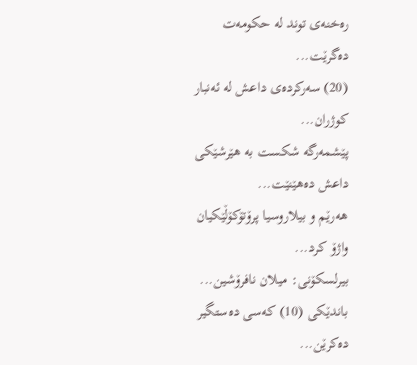رەخنەی توند لە حکومەت دەگرێت...
(20) سه‌ركرده‌ی داعش لە ئەنبار کوژران...
پێشمەرگە شكست بە هێرشێكی داعش دەهێنێت...
هەرێم و بیلاروسیا پرۆتۆکۆڵێکیان واژۆ کرد...
بیرلسكۆنی: میلان نافرۆشین...
باندێکی (10) کەسى دەستگیر دەکرێن...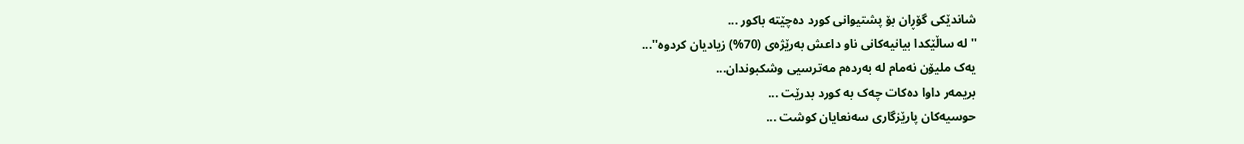شاندێکى گۆڕان بۆ پشتیوانی کورد دەچێتە باکور ...
''لە ساڵێکدا بیانیه‌كانی ناو داعش بەرێژەى (70%) زیادیان کردوە''...
یەک ملیۆن نەمام لە بەردەم مەترسیی وشکبوندان...
بریمه‌ر داوا دەکات چەک بە کورد بدرێت ...
حوسیەکان پارێزگارى سەنعایان کوشت ...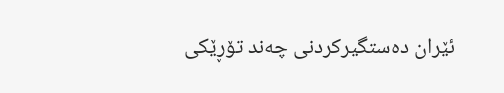ئێران دەستگیرکردنى چه‌ند تۆڕێكی‌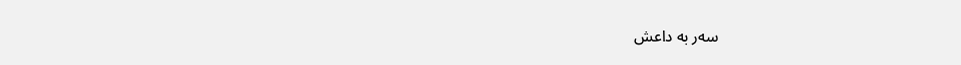سه‌ر به‌ داعش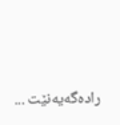رادەگەیەنێت ...